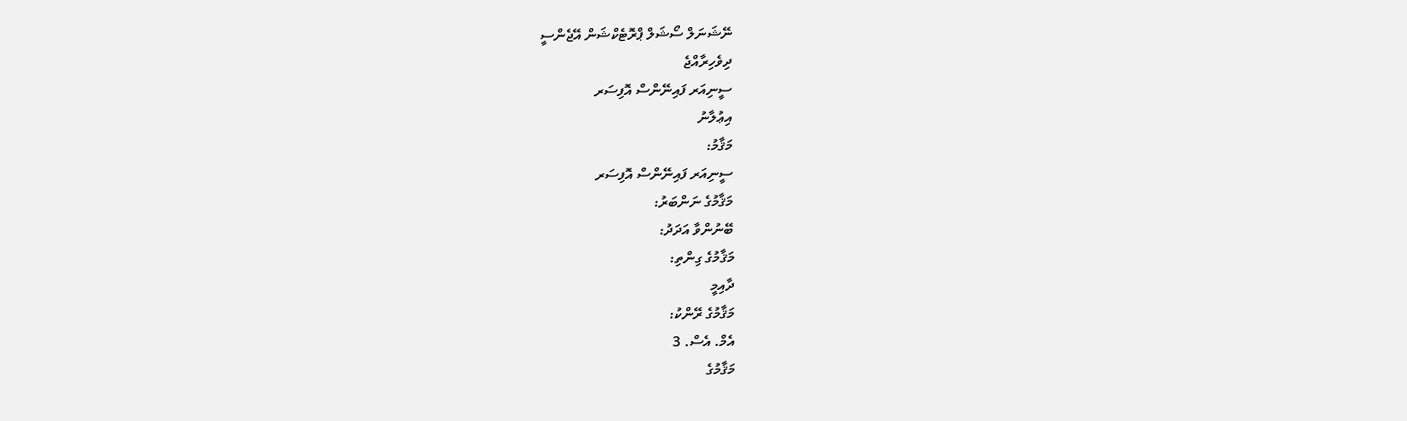ނޭޝަނަލް ސޯޝަލް ޕްރޮޓެކްޝަން އޭޖެންސީ
ދިވެހިރާއްޖެ
ސީނިއަރ ފައިނޭންސް އޮފިސަރ
އިޢުލާނު
މަޤާމު:
ސީނިއަރ ފައިނޭންސް އޮފިސަރ
މަޤާމުގެ ނަންބަރު:
ބޭނުންވާ އަދަދު:
މަޤާމުގެ ގިންތި:
ދާއިމީ
މަޤާމުގެ ރޭންކު:
އެމް. އެސް. 3
މަޤާމުގެ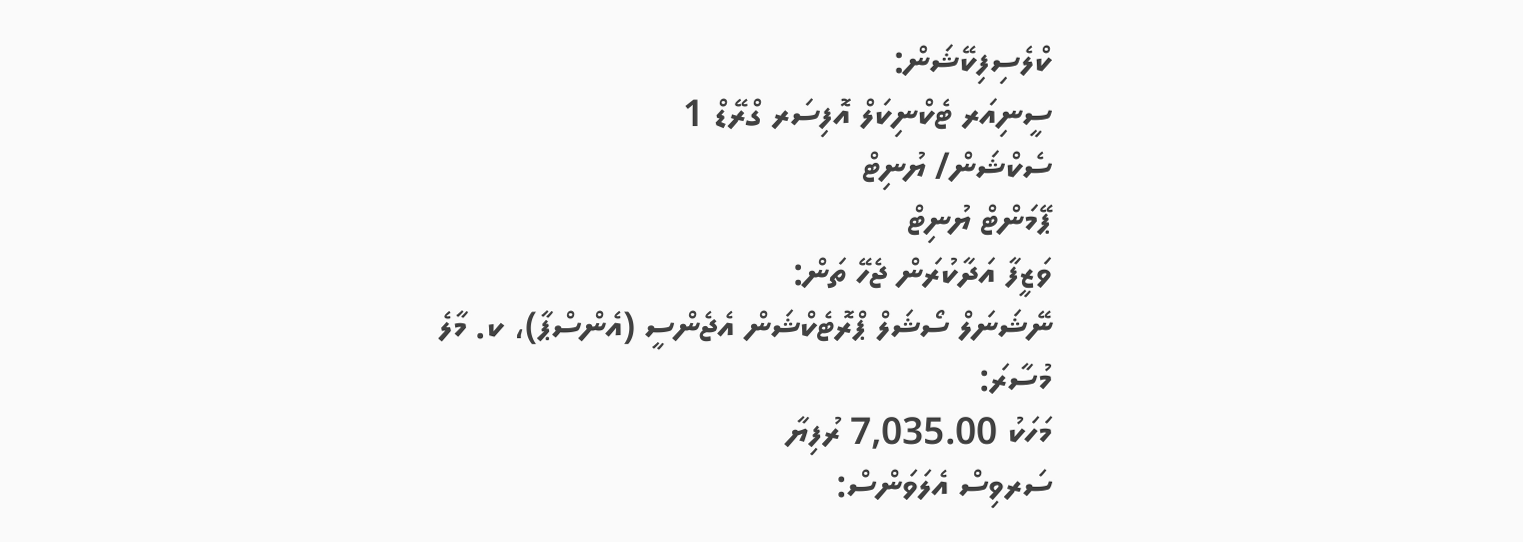ކްލެސިފިކޭޝަން:
ސީނިއަރ ޓެކްނިކަލް އޮފިސަރ ގްރޭޑް 1
ސެކްޝަން/ ޔުނިޓް
ޕޭމަންޓް ޔުނިޓް
ވަޒީފާ އަދާކުރަން ޖެހޭ ތަން:
ނޭޝަނަލް ސޯޝަލް ޕްރޮޓެކްޝަން އެޖެންސީ (އެންސްޕާ)، ކ. މާލެ
މުސާރަ:
މަހަކު 7,035.00 ރުފިޔާ
ސަރވިސް އެލަވަންސް: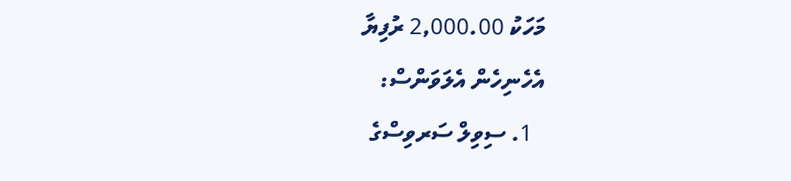މަހަކު 2,000.00 ރުފިޔާ
އެހެނިހެން އެލަވަންސް:
  1. ސިވިލް ސަރވިސްގެ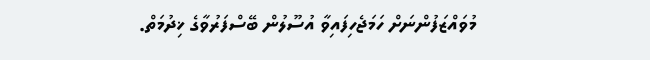މުވައްޒަފުންނަށް ހަމަޖެހިފައިވާ އުސޫލުން ބޭސްފަރުވާގެ ޚިދުމަތް.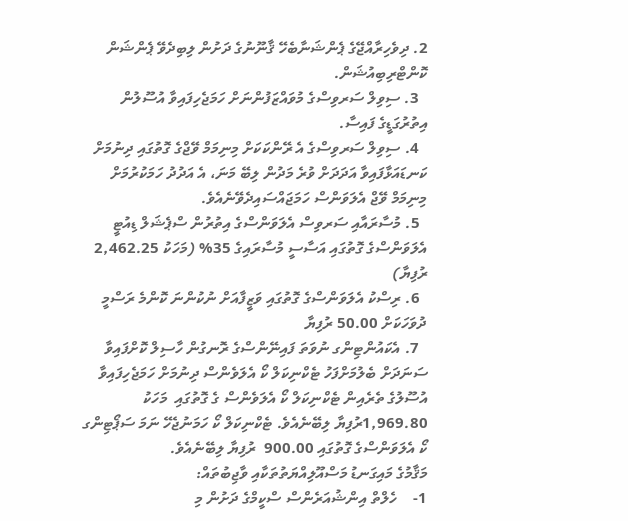2. ދިވެހިރާއްޖޭގެ ޕެންޝަނާބެހޭ ޤާނޫނުގެ ދަށުން ލިބިދެވޭ ޕެންޝަން ކޮންޓްރިބިއުޝަން.
  3. ސިވިލް ސަރވިސްގެ މުވައްޒަފުންނަށް ހަމަޖެހިފައިވާ އުސޫލުން އިތުރުގަޑީގެ ފައިސާ.
  4. ސިވިލް ސަރވިސްގެ އެ ރޭންކަކަށް މިނިމަމް ވޭޖްގެ ގޮތުގައި ދިނުމަށް ކަނޑައަޅާފައިވާ އަދަދަށް ވުރެ މަދުން ލިބޭ މަނަ، އެ އަދުދު ހަމަކުރުމަށް މިނިމަމް ވޭޖް އެލަވަންސް ހަމަޖައްސައިދެވޭނެއެވެ.
  5. މުސާރައާއި ސަރވިސް އެލަވަންސްގެ އިތުރުން ސްޕެޝަލް ޑިއުޓީ އެލަވަންސްގެ ގޮތުގައި އަސާސީ މުސާރައިގެ 35% (މަހަކު 2,462.25 ރުފިޔާ)
  6. ރިސްކު އެލަވަންސްގެ ގޮތުގައި ވަޒީފާއަށް ނުކުންނަ ކޮންމެ ރަސްމީ ދުވަހަކަށް 50.00 ރުފިޔާ
  7. އެކައުންޓިންގ ނުވަތަ ފައިނޭންސްގެ ރޮނގުން ހާސިލް ކޮށްފައިވާ ސަނަދަށް ބެލުމަށްފަހު ޓެކްނިކަލް ކޯ އެލަވެންސް ދިނުމަށް ހަމަޖެހިފައިވާ އުސޫލުގެ ތެރެއިން ޓެކްނިކަލް ކޯ އެލަވެންސް ގެ ގޮތުގައި  މަހަކު  1,969.80ރުފިޔާ ލިބޭނެއެވެ. ޓެކްނިކަލް ކޯ ހަމަނުޖެހޭ ނަމަ ސަޕޯޓިންގ ކޯ އެލަވަންސްގެ ގޮތުގައި 900.00  ރުފިޔާ ލިބޭނެއެވެ.
މަޤާމުގެ މައިގަނޑު މަސްއޫލިއްޔަތުތަކާއި ވާޖިބުތައް:
1-    ހެލްތް އިންޝުއަރެންސް ސްކީމްގެ ދަށުން މި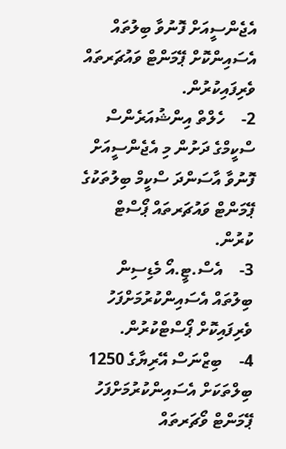އެޖެންސީއަށް ފޮނުވާ ބިލުތައް އެސައިންކޮށް ޕޭމަންޓް ވައުޗަރތައް ވެރިފައިކުރުން.
2-    ހެލްތް އިންޝުއަރެންސް ސްކީމްގެ ދަށުން މި އެޖެންސީއަށް ފޮނުވާ އާސަންދަ ސްކީމް ބިލުތަކުގެ ޕޭމަންޓް ވައުޗަރތައް ޕޯސްޓް ކުރުން.
3-    އެސް.ޓީ.އޯ މެޑިސިން ބިލުތައް އެސައިންކުރުމަށްފަހު ވެރިފައިކޮށް ޕޯސްޓްކުރުން.
4-    ބިޒްނަސް އޭރިޔާގެ 1250 ބިލްތަކަށް އެސައިންކުރުމަށްފަހު ޕޭމަންޓް ވޯޗަރތައް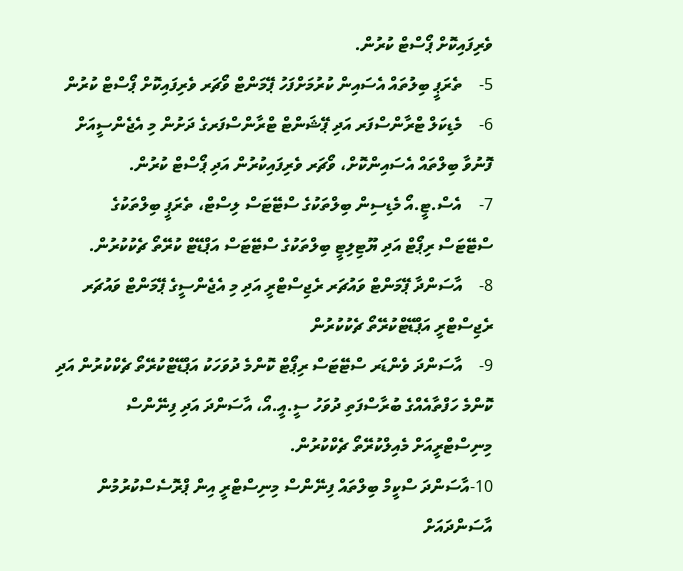ވެރިފައިކޮށް ޕޯސްޓް ކުރުން.
5-    ތެރަޕީ ބިލުތައް އެސައިން ކުރުމަށްފަހު ޕޭމަންޓް ވޯޗަރ ވެރިފައިކޮށް ޕޯސްޓް ކުރުން
6-    މެޑިކަލް ޓްރާންސްފަރ އަދި ޕޭޝަންޓް ޓްރާންސްފަރގެ ދަށުން މި އެޖެންސީއަށް ފޮނުވާ ބިލްތައް އެސައިންކޮށް، ވޯޗަރ ވެރިފައިކުރުން އަދި ޕޯސްޓް ކުރުން.
7-    އެސް.ޓީ.އޯ މެޑިސިން ބިލްތަކުގެ ސްޓޭޓަސް ލިސްޓް، ތެރަޕީ ބިލްތަކުގެ ސްޓޭޓަސް ރިޕޯޓް އަދި ޔޫޓިލިޓީ ބިލްތަކުގެ ސްޓޭޓަސް އަޕްޑޭޓް ކުރޭތޯ ޗެކުކުރުން.
8-    އާސަންދާ ޕޭމަންޓް ވައުޗަރ ރެޖިސްޓްރީ އަދި މި އެޖެންސީގެ ޕޭމަންޓް ވައުޗަރ ރެޖިސްޓްރީ އަޕްޑޭޓްކުރޭތޯ ޗެކުކުރުން
9-    އާސަންދަ ވެންޑަރ ސްޓޭޓަސް ރިޕޯޓް ކޮންމެ ދުވަހަކު އަޕްޑޭޓްކުރޭތޯ ޗެކްކުރުން އަދި ކޮންމެ ހަފްތާއެއްގެ ބުރާސްފަތި ދުވަހު ސީ.އީ.އޯ، އާސަންދަ އަދި ފިނޭންސް މިނިސްޓްރީއަށް މެއިލްކުރޭތޯ ޗެކްކުރުން.
10-އާސަންދަ ސްކީމް ބިލްތައް ފިނޭންސް މިނިސްޓްރީ އިން ޕްރޮސެސްކުރުމުން އާސަންދައަށް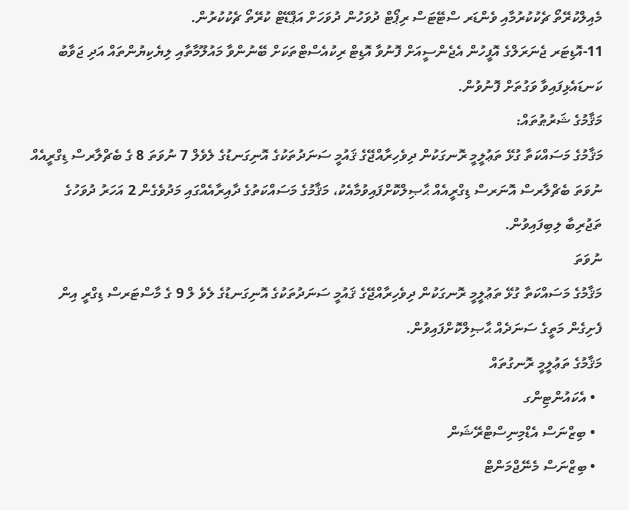މެއިލްކުރޭތޯ ޗެކުކުރުމާއި ވެންޑަރ ސްޓޭޓަސް ރިޕޯޓް ދުވަހުން ދުވަހަށް އަޕްޑޭޓް ކުރޭތޯ ޗެކުކުރުން.
11-އޮޑިޓަރ ޖެނަރަލްގެ އޮފީހުން އެޖެންސީއަށް ފޮނުވާ އޮޑިޓް ރިކުއެސްޓްތަކަށް ބޭނުންވާ މައުލޫމާތާއި ލިޔެކިޔުންތައް އަދި ޖަވާބު ކަނޑައެޅިފައިވާ ވަގުތަށް ފޮނުވުން.
މަޤާމުގެ ޝަރުޠުތައް:
މަޤާމުގެ މަސައްކަތާ ގުޅޭ ތަޢުލީމީ ރޮނގަކުން ދިވެހިރާއްޖޭގެ ޤައުމީ ސަނަދުތަކުގެ އޮނިގަނޑުގެ ލެވެލް 7 ނުވަތަ 8 ގެ ބެޗްލާރސް ޑިގްރީއެއް ނުވަތަ ބެޗްލާރސް އޮނަރސް ޑިގްރީއެއް ޙާޞިލްކޮށްފައިވުމާއެކު، މަޤާމުގެ މަސައްކަތުގެ ދާއިރާއެއްގައި މަދުވެގެން 2 އަހަރު ދުވަހުގެ ތަޖުރިބާ ލިބިފައިވުން.
ނުވަތަ
މަޤާމުގެ މަސައްކަތާ ގުޅޭ ތަޢުލީމީ ރޮނގަކުން ދިވެހިރާއްޖޭގެ ޤައުމީ ސަނަދުތަކުގެ އޮނިގަނޑުގެ ލެވެ ލް 9 ގެ މާސްޓަރސް ޑިގްރީ އިން ފެށިގެން މަތީގެ ސަނަދެއް ޙާޞިލްކޮށްފައިވުން.
މަޤާމުގެ ތަޢުލީމީ ރޮނގުތައް
  • އެކައުންޓިންގ
  • ބިޒްނަސް އެޑްމިނިސްޓްރޭޝަން
  • ބިޒްނަސް މެނޭޖްމަންޓް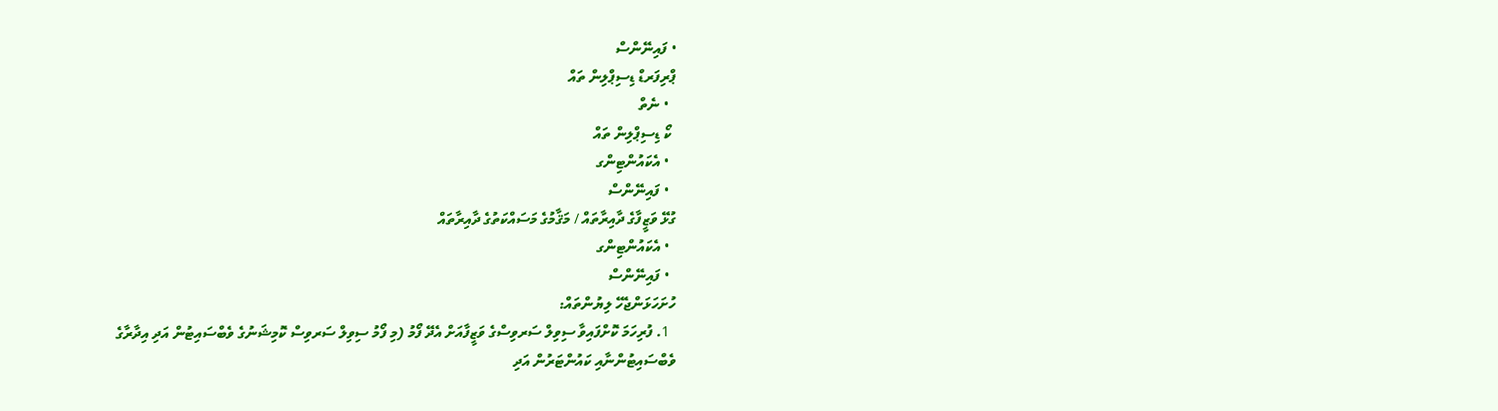• ފައިނޭންސް
ޕްރިފަރޑް ޑިސިޕްލިން ތައް
  • ނެތް
 ކޯ ޑިސިޕްލިން ތައް
  • އެކައުންޓިންގ
  • ފައިނޭންސް
ގުޅޭ ވަޒީފާގެ ދާއިރާތައް / މަޤާމުގެ މަސައްކަތުގެ ދާއިރާތައް
  • އެކައުންޓިންގ
  • ފައިނޭންސް
ހުށަހަޅަންޖެހޭ ލިޔުންތައް:
  1. ފުރިހަމަ ކޮށްފައިވާ ސިވިލް ސަރވިސްގެ ވަޒީފާއަށް އެދޭ ފޯމު (މި ފޯމު ސިވިލް ސަރވިސް ކޮމިޝަނުގެ ވެބްސައިޓުން އަދި އިދާރާގެ ވެބްސައިޓުންނާއި ކައުންޓަރުން އަދި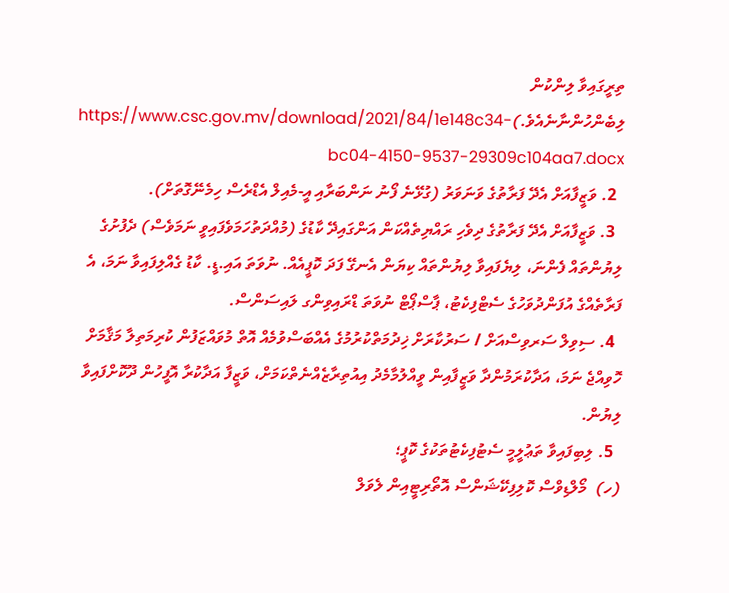ތިރީގައިވާ ލިންކުން ލިބެންހުންނާނެއެވެ.)https://www.csc.gov.mv/download/2021/84/1e148c34-bc04-4150-9537-29309c104aa7.docx
  2. ވަޒީފާއަށް އެދޭ ފަރާތުގެ ވަނަވަރު (ގުޅޭނެ ފޯނު ނަންބަރާއި އީ-މެއިލް އެޑްރެސް ހިމެނޭގޮތަށް).
  3. ވަޒީފާއަށް އެދޭ ފަރާތުގެ ދިވެހި ރައްޔިތެއްކަން އަންގައިދޭ ކާޑުގެ (މުއްދަތުހަމަވެފައިވީ ނަމަވެސް) ދެފުށުގެ ލިޔުންތައް ފެންނަ، ލިޔެފައިވާ ލިޔުންތައް ކިޔަން އެނގޭ ފަދަ ކޮޕީއެއް. ނުވަތަ އައި.ޑީ. ކާޑު ގެއްލިފައިވާ ނަމަ، އެ ފަރާތެއްގެ އުފަންދުވަހުގެ ސެޓްފިކެޓު، ޕާސްޕޯޓް ނުވަތަ ޑްރައިވިންގ ލައިސަންސް.
  4. ސިވިލް ސަރވިސްއަށް / ސަރުކާރަށް ޚިދުމަތްކުރުމުގެ އެއްބަސްވުމެއް އޮތް މުވައްޒަފުން ކުރިމަތިލާ މަޤާމަށް ހޮވިއްޖެ ނަމަ، އަދާކުރަމުންދާ ވަޒީފާއިން ވީއްލުމާމެދު އިއުތިރާޒެއްނެތްކަމަށް، ވަޒީފާ އަދާކުރާ އޮފީހުން ދޫކޮށްފައިވާ ލިޔުން.
  5. ލިބިފައިވާ ތަޢުލީމީ ސެޓުފިކެޓުތަކުގެ ކޮޕީ؛
(ހ)  މޯލްޑިވްސް ކޮލިފިކޭޝަންސް އޮތޯރިޓީއިން ލެވަލް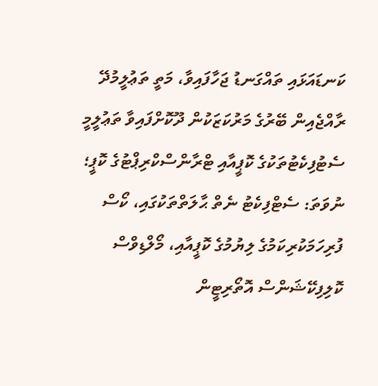ކަނޑައަޅައި ތައްގަނޑު ޖަހާފައިވާ، މަތީ ތަޢުލީމުދޭ ރާއްޖެއިން ބޭރުގެ މަރުކަޒަކުން ދޫކޮށްފައިވާ ތަޢުލީމީ ސެޓުފިކެޓުތަކުގެ ކޮޕީއާއި ޓްރާންސްކްރިޕްޓުގެ ކޮޕީ؛ ނުވަތަ: ސެޓްފިކެޓު ނެތް ޙާލަތްތަކުގައި، ކޯސް ފުރިހަމަކުރިކަމުގެ ލިޔުމުގެ ކޮޕީއާއި، މޯލްޑިވްސް ކޮލިފިކޭޝަންސް އޮތޯރިޓީން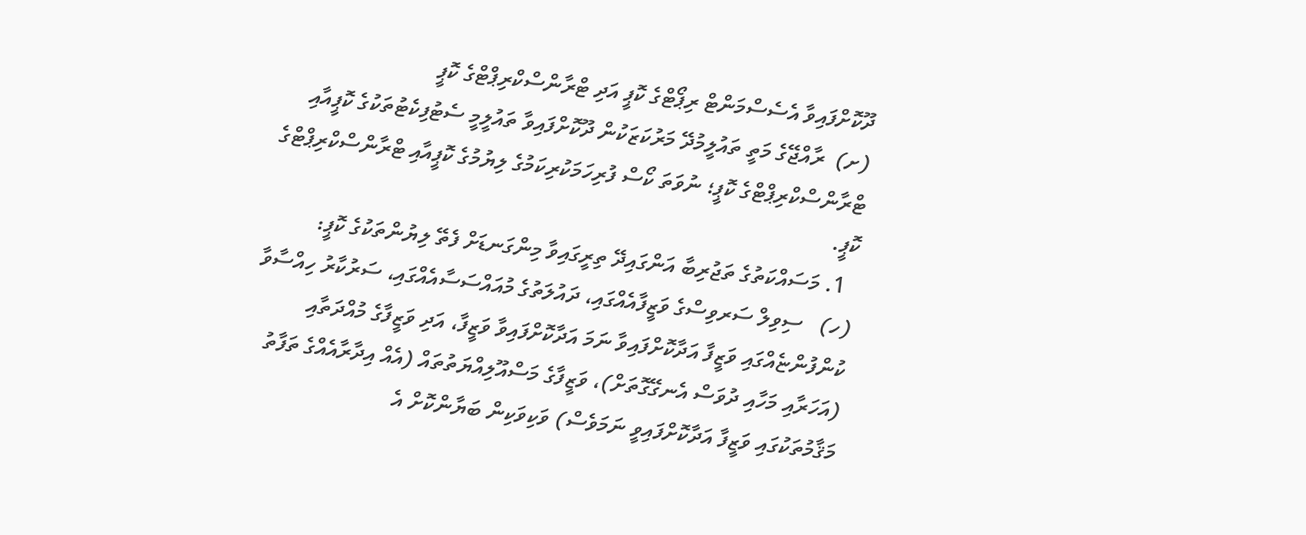ދޫކޮށްފައިވާ އެސެސްމަންޓް ރިޕޯޓްގެ ކޮޕީ އަދި ޓްރާންސްކްރިޕްޓްގެ ކޮޕީ
(ށ)  ރާއްޖޭގެ މަތީ ތައުލީމުދޭ މަރުކަޒަކުން ދޫކޮށްފައިވާ ތައުލީމީ ސެޓުފިކެޓުތަކުގެ ކޮޕީއާއި ޓްރާންސްކްރިޕްޓްގެ ކޮޕީ؛ ނުވަތަ ކޯސް ފުރިހަމަކުރިކަމުގެ ލިޔުމުގެ ކޮޕީއާއި ޓްރާންސްކްރިޕްޓްގެ ކޮޕީ.
  1. މަސައްކަތުގެ ތަޖުރިބާ އަންގައިދޭ ތިރީގައިވާ މިންގަނޑަށް ފެތޭ ލިޔުންތަކުގެ ކޮޕީ:
(ހ)   ސިވިލް ސަރވިސްގެ ވަޒީފާއެއްގައި، ދައުލަތުގެ މުއައްސަސާއެއްގައި، ސަރުކާރު ހިއްސާވާ ކުންފުންޏެއްގައި ވަޒީފާ އަދާކޮށްފައިވާ ނަމަ އަދާކޮށްފައިވާ ވަޒީފާ، އަދި ވަޒީފާގެ މުއްދަތާއި (އަހަރާއި މަހާއި ދުވަސް އެނގޭގޮތަށް)، ވަޒީފާގެ މަސްއޫލިއްޔަތުތައް (އެއް އިދާރާއެއްގެ ތަފާތު މަޤާމުތަކުގައި ވަޒީފާ އަދާކޮށްފައިވީ ނަމަވެސް) ވަކިވަކިން ބަޔާންކޮށް އެ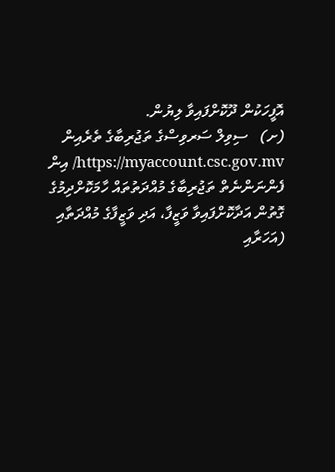އޮފީހަކުން ދޫކޮށްފައިވާ ލިޔުން.
(ށ)   ސިވިލް ސަރވިސްގެ ތަޖުރިބާގެ ތެރެއިން https://myaccount.csc.gov.mv/ އިން ފެންނަންނެތް ތަޖުރިބާގެ މުއްދަތުތައް ހާމަކޮށްދިމުގެ ގޮތުން އަދާކޮށްފައިވާ ވަޒީފާ، އަދި ވަޒީފާގެ މުއްދަތާއި (އަހަރާއި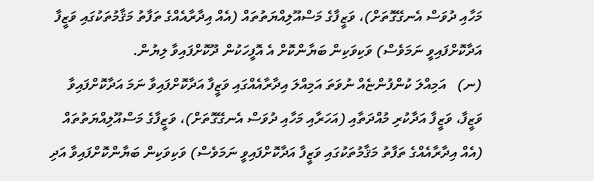މަހާއި ދުވަސް އެނގޭގޮތަށް)، ވަޒީފާގެ މަސްއޫލިއްޔަތުތައް (އެއް އިދާރާއެއްގެ ތަފާތު މަޤާމުތަކުގައި ވަޒީފާ އަދާކޮށްފައިވީ ނަމަވެސް) ވަކިވަކިން ބަޔާންކޮށް އެ އޮފީހަކުން ދޫކޮށްފައިވާ ލިޔުން.
(ނ)   އަމިއްލަ ކުންފުންޏެއް ނުވަތަ އަމިއްލަ އިދާރާއެއްގައި ވަޒީފާ އަދާކޮށްފައިވާ ނަމަ އަދާކޮށްފައިވާ ވަޒީފާ، ވަޒީފާ އަދާކުރި މުއްދަތާއި (އަހަރާއި މަހާއި ދުވަސް އެނގޭގޮތަށް)، ވަޒީފާގެ މަސްއޫލިއްޔަތުތައް (އެއް އިދާރާއެއްގެ ތަފާތު މަޤާމުތަކުގައި ވަޒީފާ އަދާކޮށްފައިވީ ނަމަވެސް) ވަކިވަކިން ބަޔާންކޮށްފައިވާ އަދި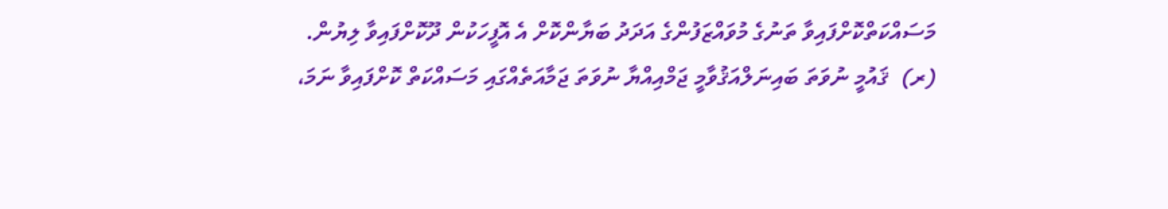މަސައްކަތްކޮށްފައިވާ ތަނުގެ މުވައްޒަފުންގެ އަދަދު ބަޔާންކޮށް އެ އޮފީހަކުން ދޫކޮށްފައިވާ ލިޔުން.
(ރ)  ޤައުމީ ނުވަތަ ބައިނަލްއަޤުވާމީ ޖަމްއިއްޔާ ނުވަތަ ޖަމާއަތެއްގައި މަސައްކަތް ކޮށްފައިވާ ނަމަ،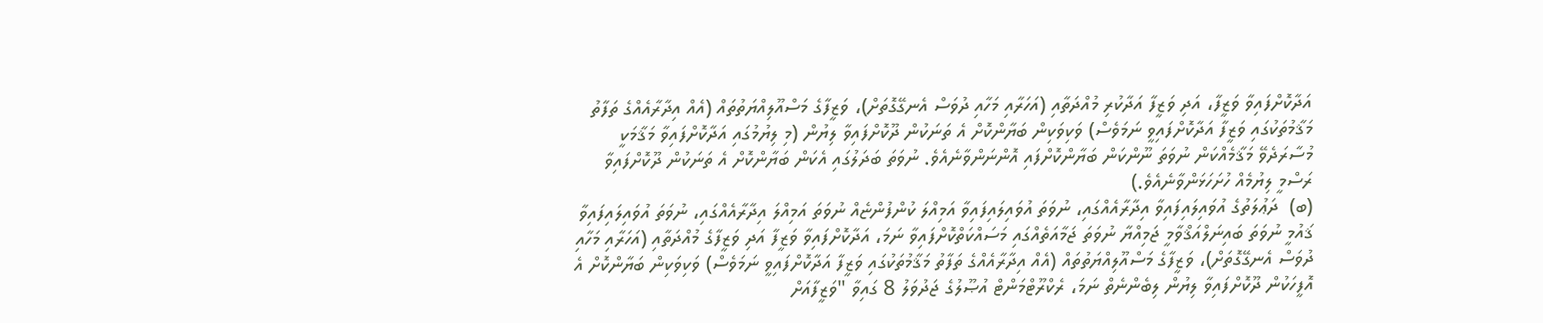އަދާކޮށްފައިވާ ވަޒީފާ، އަދި ވަޒީފާ އަދާކުރި މުއްދަތާއި (އަހަރާއި މަހާއި ދުވަސް އެނގޭގޮތަށް)، ވަޒީފާގެ މަސްއޫލިއްޔަތުތައް (އެއް އިދާރާއެއްގެ ތަފާތު މަޤާމުތަކުގައި ވަޒީފާ އަދާކޮށްފައިވީ ނަމަވެސް) ވަކިވަކިން ބަޔާންކޮށް އެ ތަނަކުން ދޫކޮށްފައިވާ ލިޔުން (މި ލިޔުމުގައި އަދާކޮށްފައިވާ މަޤާމަކީ މުސާރަދެވޭ މަޤާމެއްކަން ނުވަތަ ނޫންކަން ބަޔާންކޮށްފައި އޮންނަންވާނެއެވެ. ނުވަތަ ބަދަލުގައި އެކަން ބަޔާންކޮށް އެ ތަނަކުން ދޫކޮށްފައިވާ ރަސްމީ ލިޔުމެއް ހުށަހަޅަންވާނެއެވެ.)
(ބ)  ދަޢުލަތުގެ އުވައިލައިފައިވާ އިދާރާއެއްގައި، ނުވަތަ އުވައިލައިފައިވާ އަމިއްލަ ކުންފުންޏެއް ނުވަތަ އަމިއްލަ އިދާރާއެއްގައި، ނުވަތަ އުވައިލައިފައިވާ ޤައުމީ ނުވަތަ ބައިނަލްއަޤްވާމީ ޖަމިއްޔާ ނުވަތަ ޖަމާއަތެއްގައި މަސައްކަތްކޮށްފައިވާ ނަމަ، އަދާކޮށްފައިވާ ވަޒީފާ އަދި ވަޒީފާގެ މުއްދަތާއި (އަހަރާއި މަހާއި ދުވަސް އެނގޭގޮތަށް)، ވަޒީފާގެ މަސްއޫލިއްޔަތުތައް (އެއް އިދާރާއެއްގެ ތަފާތު މަޤާމުތަކުގައި ވަޒީފާ އަދާކޮށްފައިވީ ނަމަވެސް) ވަކިވަކިން ބަޔާންކޮށް އެ އޮފީހަކުން ދޫކޮށްފައިވާ ލިޔުން ލިބެންނެތް ނަމަ، ރެކްރޫޓްމަންޓް އުޞޫލުގެ ޖަދުވަލު 8 ގައިވާ "ވަޒީފާއަށް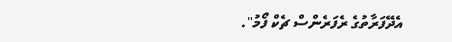އެދޭފަރާތުގެ ރެފަރެންސް ޗެކް ފޯމު".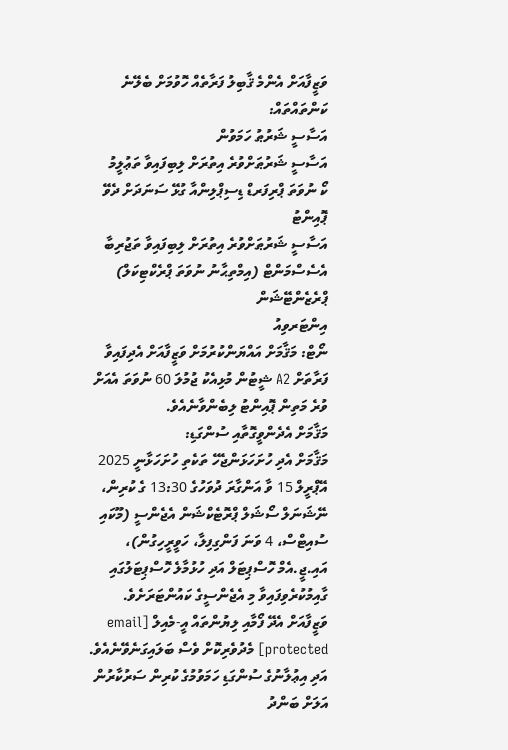ވަޒީފާއަށް އެންމެ ޤާބިލު ފަރާތެއް ހޮވުމަށް ބެލޭނެ ކަންތައްތައް:
އަސާސީ ޝަރުޠު ހަމަވުން
އަސާސީ ޝަރުޠަށްވުރެ އިތުރަށް ލިބިފައިވާ ތަޢުލީމު
ކޯ ނުވަތަ ޕްރިފަރޑް ޑިސިޕްލިންއާ ގުޅޭ ސަނަދަށް ދެވޭ ޕޮއިންޓު
އަސާސީ ޝަރުޠަށްވުރެ އިތުރަށް ލިބިފައިވާ ތަޖުރިބާ
އެސެސްމަންޓް (އިމްތިޙާނު ނުވަތަ ޕްރެކްޓިކަލް)
ޕްރެޒެންޓޭޝަން
އިންޓަރވިއު
ނޯޓް: މަޤާމަށް އައްޔަންކުރުމަށް ވަޒީފާއަށް އެދިފައިވާ ފަރާތަށް A2 ޝީޓުން މުޅިއެކު ޖުމުލަ 60 ނުވަތަ އެއަށް ވުރެ މަތިން ޕޮއިންޓު ލިބެންވާނެއެވެ.
މަޤާމަށް އެދެންވީގޮތާއި ސުންގަޑި:
މަޤާމަށް އެދި ހުށަހަޅަންޖެހޭ ތަކެތި ހުށަހަޅާނީ 2025 އޭޕްރީލް 15 ވާ އަންގާރަ ދުވަހުގެ 13:30 ގެ ކުރިން، ނޭޝަނަލް ސޯޝަލް ޕްރޮޓެކްޝަން އެޖެންސީ (މޫކައި ސުއިޓްސް، 4 ވަނަ ފަންގިފިލާ، ހަވީރީހިގުން)، އައި.ޖީ.އެމް ހޮސްޕިޓަލް އަދި ހުޅުމާލެ ހޮސްޕިޓަލުގައި ގާއިމުކުރެވިފައިވާ މި އެޖެންސީގެ ކައުންޓަރަށެވެ. ވަޒީފާއަށް އެދޭ ފޯމާއި ލިޔުންތައް އީ-މެއިލް [email protected] މެދުވެރިކޮށް ވެސް ބަލައިގަނެވޭނެއެވެ.
އަދި އިޢުލާނުގެ ސުންގަޑި ހަމަވުމުގެ ކުރިން ސަރުކާރުން އަލަށް ބަންދު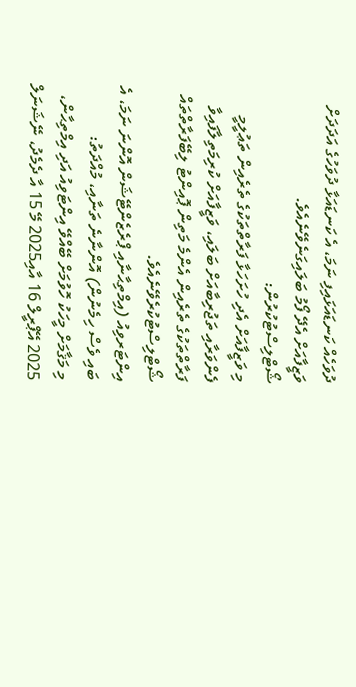ދުވަހެއް ކަނޑައަޅައިފި ނަމަ، އެ ކަނޑައަޅާ ދުވަހުގެ އަދަދަށް ވަޒީފާއަށް އެދޭ ފޯމު ބަލައިގަނެވޭނެއެވެ.
ޝޯޓްލިސްޓުކުރުން:
މި ވަޒީފާއަށް އެދި ހުށަހަޅާ ފަރާތްތަކުގެ ތެރެއިން ތަޢުލީމީ ފެންވަރާއި ތަޖުރިބާއަށް ބަލައި، ވަޒީފާއަށް ކުރިމަތިލާފައިވާ ފަރާތްތަކުގެ ތެރެއިން އެންމެ މަތިން ޕޮއިންޓު ލިބޭފަރާތްތައް ޝޯޓްލިސްޓުކުރެވޭނެއެވެ.
އިންޓަރވިއު (އިމްތިޙާނާއި ޕްރެޒެންޓޭޝަން އޮންނަ ނަމަ، އެ ބައި ވެސް ހިމެނުން) އޮންނާނެ ތަނާއި، މުއްދަތު:
މި މަޤާމަށް މީހަކު ހޮވުމަށް ބޭއްވޭ އިންޓަވިއު އަދި އިމްތިޙާން، 2025 އޭޕްރީލް 16 އާއި2025 މޭ 15 އާ ދެމެދު، ނޭޝަނަލް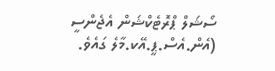ސޯޝަލް ޕްރޮޓެކްޝަން އެޖެންސީ (އެން.އެސް.ޕީ.އޭކ.މާލެ ގައެވެ.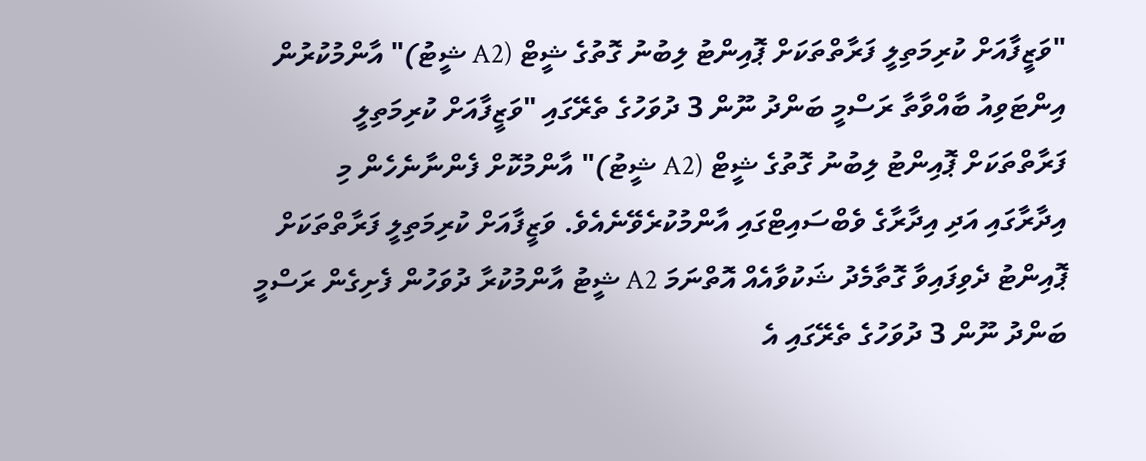"ވަޒީފާއަށް ކުރިމަތިލީ ފަރާތްތަކަށް ޕޮއިންޓު ލިބުނު ގޮތުގެ ޝީޓް (A2 ޝީޓު)" އާންމުކުރުން
އިންޓަވިއު ބާއްވާތާ ރަސްމީ ބަންދު ނޫން 3 ދުވަހުގެ ތެރޭގައި "ވަޒީފާއަށް ކުރިމަތިލީ ފަރާތްތަކަށް ޕޮއިންޓު ލިބުނު ގޮތުގެ ޝީޓް (A2 ޝީޓު)" އާންމުކޮށް ފެންނާނެހެން މި އިދާރާގައި އަދި އިދާރާގެ ވެބްސައިޓްގައި އާންމުކުރެވޭނެއެވެ. ވަޒީފާއަށް ކުރިމަތިލީ ފަރާތްތަކަށް ޕޮއިންޓު ދެވިފައިވާ ގޮތާމެދު ޝަކުވާއެއް އޮތްނަމަ A2 ޝީޓު އާންމުކުރާ ދުވަހުން ފެށިގެން ރަސްމީ ބަންދު ނޫން 3 ދުވަހުގެ ތެރޭގައި އެ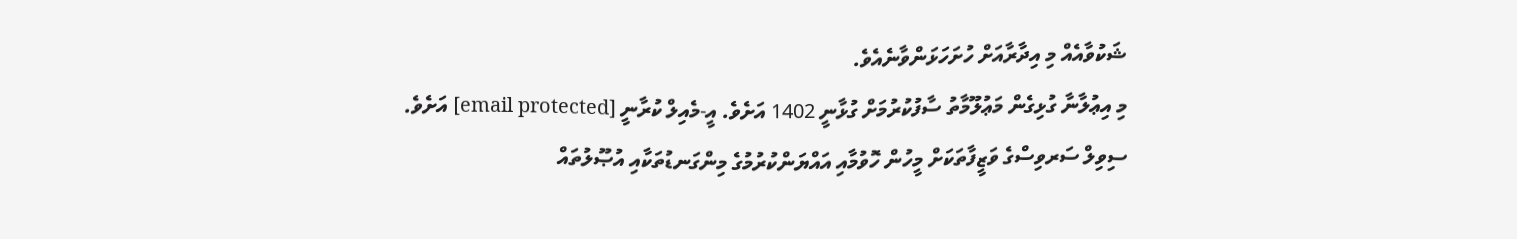ޝަކުވާއެއް މި އިދާރާއަށް ހުށަހަޅަންވާނެއެވެ.
މި އިޢުލާނާ ގުޅިގެން މަޢުލޫމާތު ސާފުކުރުމަށް ގުޅާނީ 1402 އަށެވެ. އީ-މެއިލް ކުރާނީ [email protected] އަށެވެ.
ސިވިލް ސަރވިސްގެ ވަޒީފާތަކަށް މީހުން ހޮވުމާއި އައްޔަންކުރުމުގެ މިންގަނޑުތަކާއި އުޞޫލުތައް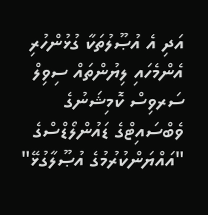އަދި އެ އުޞޫލުތަކާ ގުޅުންހުރި އެންމެހައި ލިޔުންތައް ސިވިލް ސަރވިސް ކޮމިޝަނުގެ ވެބްސައިޓްގެ ޑައުންލޯޑްސްގެ "އައްޔަންކުރުމުގެ އުޞޫލާގުޅޭ"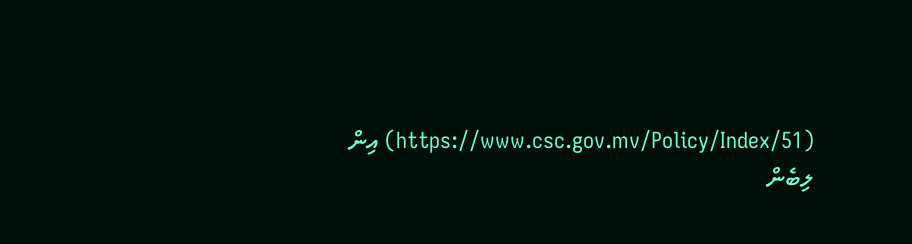(https://www.csc.gov.mv/Policy/Index/51) އިން ލިބެން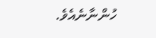ހުންނާނެއެވެ.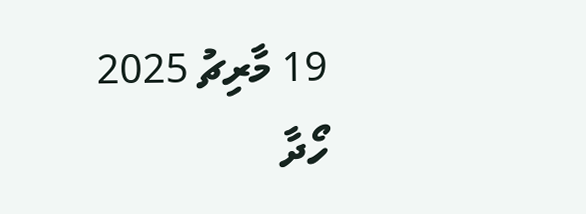19 މާރިޗު 2025
ހޯދާ